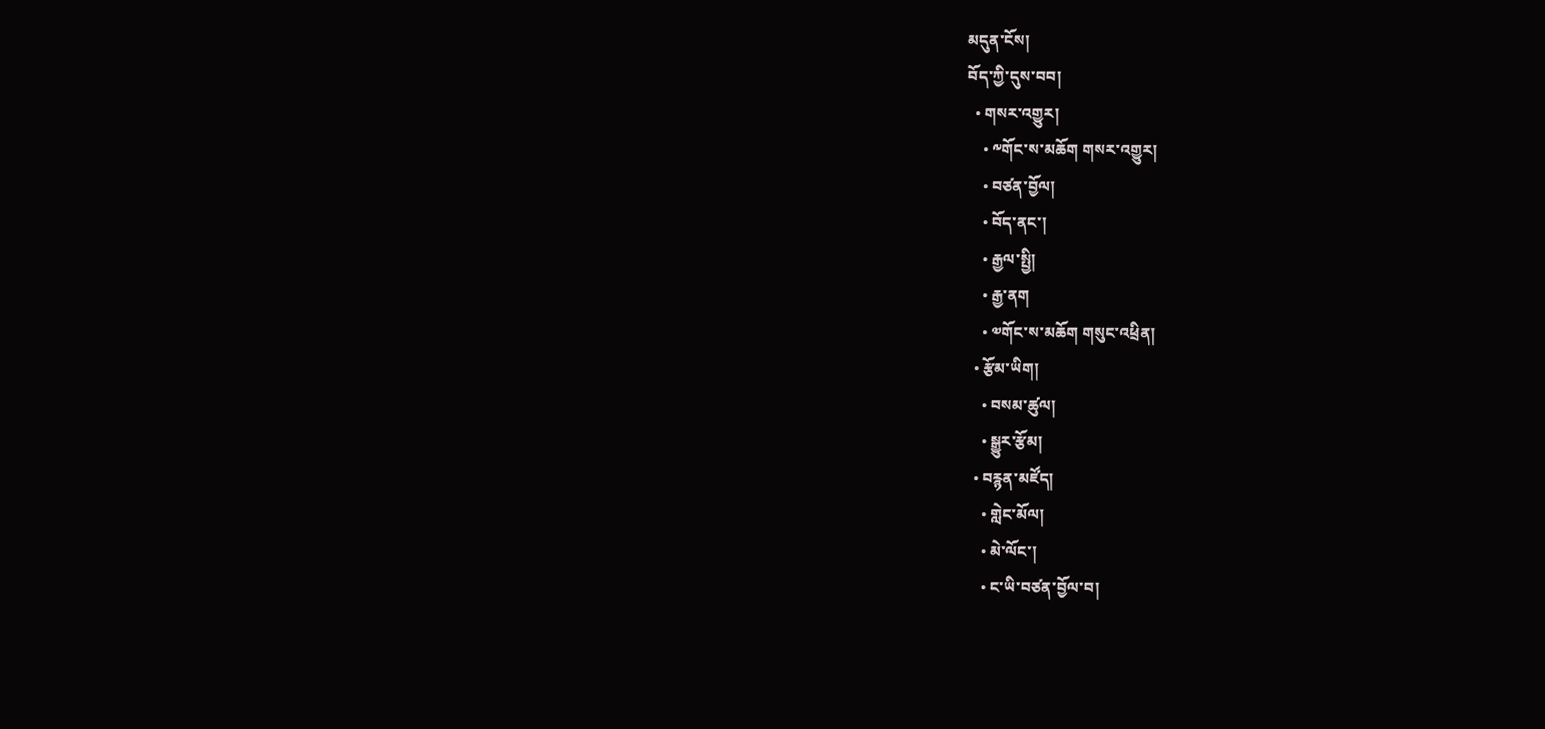མདུན་ངོས།
བོད་ཀྱི་དུས་བབ།
  • གསར་འགྱུར།
    • ༸གོང་ས་མཆོག གསར་འགྱུར།
    • བཙན་བྱོལ།
    • བོད་ནང་།
    • རྒྱལ་སྤྱི།
    • རྒྱ་ནག
    • ༧གོང་ས་མཆོག གསུང་འཕྲིན།
  • རྩོམ་ཡིག།
    • བསམ་ཚུལ།
    • སྒྱུར་རྩོམ།
  • བརྙན་མཛོད།
    • གླེང་མོལ།
    • མེ་ལོང་།
    • ང་ཡི་བཙན་བྱོལ་བ།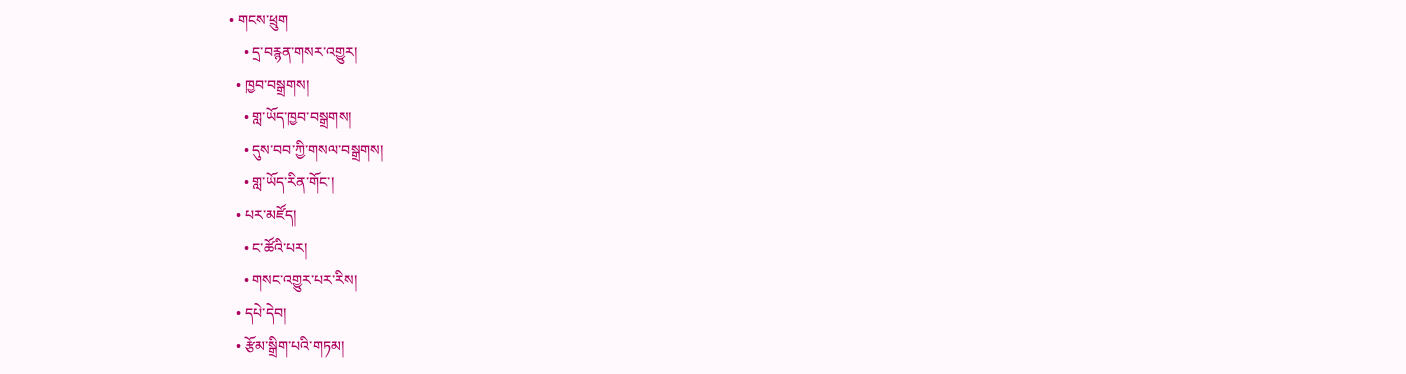• གངས་ཕྲུག
    • དྲ་བརྙན་གསར་འགྱུར།
  • ཁྱབ་བསྒྲགས།
    • གླ་ཡོད་ཁྱབ་བསྒྲགས།
    • དུས་བབ་ཀྱི་གསལ་བསྒྲགས།
    • གླ་ཡོད་རིན་གོང་།
  • པར་མཛོད།
    • ང་ཚོའི་པར།
    • གསང་འགྱུར་པར་རིས།
  • དཔེ་དེབ།
  • རྩོམ་སྒྲིག་པའི་གཏམ།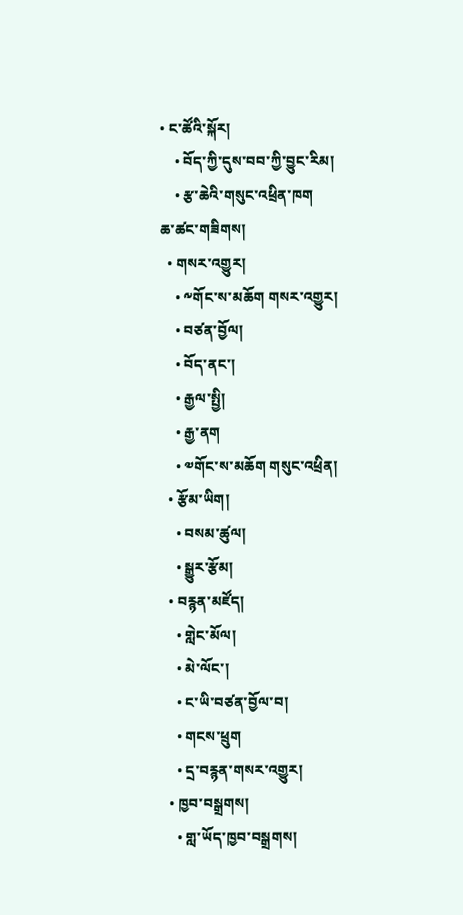• ང་ཚོའི་སྐོར།
    • བོད་ཀྱི་དུས་བབ་ཀྱི་བྱུང་རིམ།
    • རྩ་ཆེའི་གསུང་འཕྲིན་ཁག
ཆ་ཚང་གཟིགས།
  • གསར་འགྱུར།
    • ༸གོང་ས་མཆོག གསར་འགྱུར།
    • བཙན་བྱོལ།
    • བོད་ནང་།
    • རྒྱལ་སྤྱི།
    • རྒྱ་ནག
    • ༧གོང་ས་མཆོག གསུང་འཕྲིན།
  • རྩོམ་ཡིག།
    • བསམ་ཚུལ།
    • སྒྱུར་རྩོམ།
  • བརྙན་མཛོད།
    • གླེང་མོལ།
    • མེ་ལོང་།
    • ང་ཡི་བཙན་བྱོལ་བ།
    • གངས་ཕྲུག
    • དྲ་བརྙན་གསར་འགྱུར།
  • ཁྱབ་བསྒྲགས།
    • གླ་ཡོད་ཁྱབ་བསྒྲགས།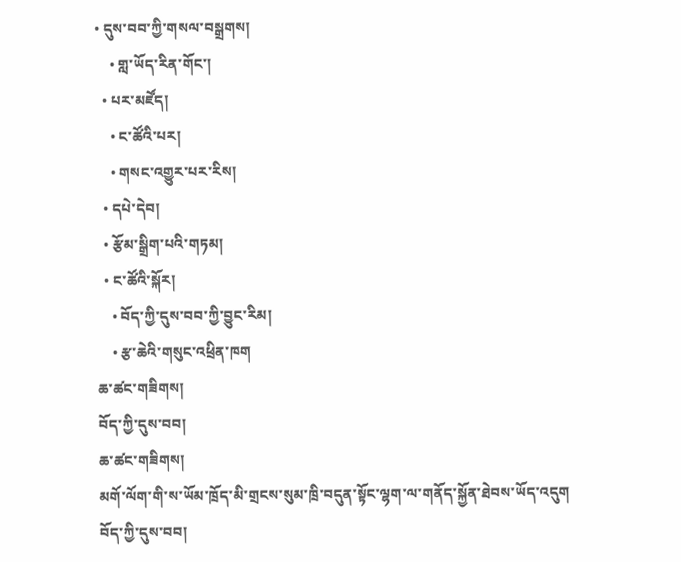• དུས་བབ་ཀྱི་གསལ་བསྒྲགས།
    • གླ་ཡོད་རིན་གོང་།
  • པར་མཛོད།
    • ང་ཚོའི་པར།
    • གསང་འགྱུར་པར་རིས།
  • དཔེ་དེབ།
  • རྩོམ་སྒྲིག་པའི་གཏམ།
  • ང་ཚོའི་སྐོར།
    • བོད་ཀྱི་དུས་བབ་ཀྱི་བྱུང་རིམ།
    • རྩ་ཆེའི་གསུང་འཕྲིན་ཁག
ཆ་ཚང་གཟིགས།
བོད་ཀྱི་དུས་བབ།
ཆ་ཚང་གཟིགས།
མགོ་ལོག་གི་ས་ཡོམ་ཁྲོད་མི་གྲངས་སུམ་ཁྲི་བདུན་སྟོང་ལྷག་ལ་གནོད་སྐྱོན་ཐེབས་ཡོད་འདུག
བོད་ཀྱི་དུས་བབ།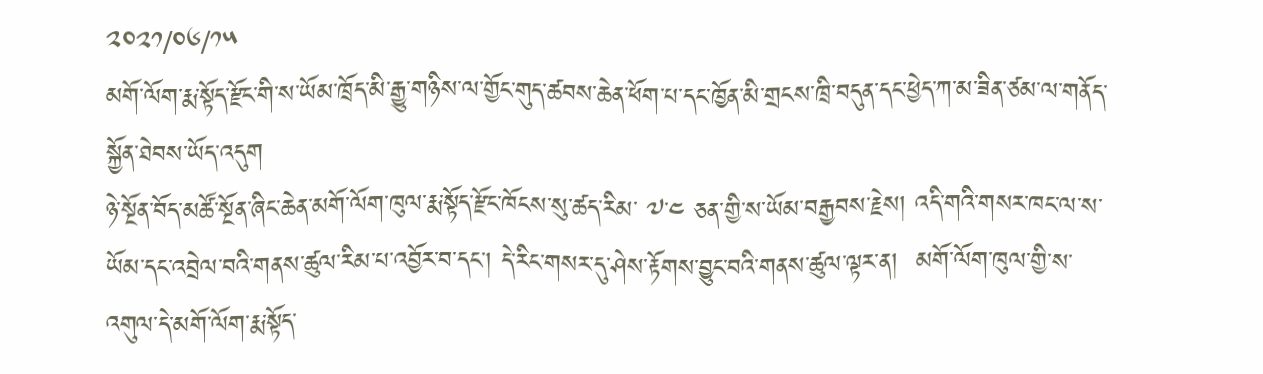༢༠༢༡/༠༦/༡༥
མགོ་ལོག་རྨ་སྟོད་རྫོང་གི་ས་ཡོམ་ཁྲོད་མི་རྒྱུ་གཉིས་ལ་གྱོང་གུད་ཚབས་ཆེན་ཕོག་པ་དང་ཁྱོན་མི་གྲངས་ཁྲི་བདུན་དང་ཕྱེད་ཀ་མ་ཟིན་ཙམ་ལ་གནོད་སྐྱོན་ཐེབས་ཡོད་འདུག
ཉེ་སྔོན་བོད་མཚོ་སྔོན་ཞིང་ཆེན་མགོ་ལོག་ཁུལ་རྨ་སྟོད་རྫོང་ཁོངས་སུ་ཚད་རིམ་ ༧་༤ ཅན་གྱི་ས་ཡོམ་བརྒྱབས་རྗེས། འདི་གའི་གསར་ཁང་ལ་ས་ཡོམ་དང་འབྲེལ་བའི་གནས་ཚུལ་རིམ་པ་འབྱོར་བ་དང་། དེ་རིང་གསར་དུ་ཤེས་རྟོགས་བྱུང་བའི་གནས་ཚུལ་ལྟར་ན།  མགོ་ལོག་ཁུལ་གྱི་ས་འགུལ་དེ་མགོ་ལོག་རྨ་སྟོད་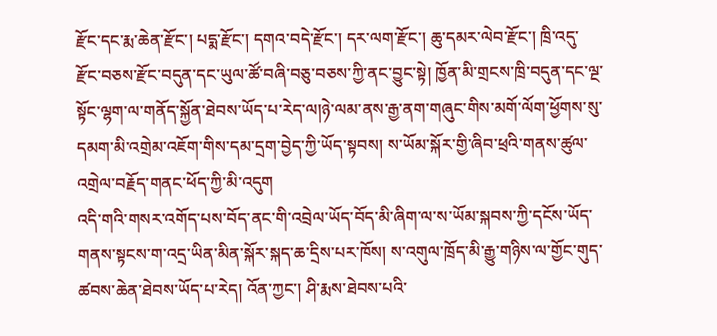རྫོང་དང་རྨ་ཆེན་རྫོང་། པདྨ་རྫོང་། དགའ་བདེ་རྫོང་། དར་ལག་རྫོང་། ཆུ་དམར་ལེབ་རྫོང་། ཁྲི་འདུ་རྫོང་བཅས་རྫོང་བདུན་དང་ཡུལ་ཚོ་བཞི་བཅུ་བཅས་ཀྱི་ནང་བྱུང་སྟེ། ཁྱོན་མི་གྲངས་ཁྲི་བདུན་དང་ལྔ་སྟོང་ལྷག་ལ་གནོད་སྐྱོན་ཐེབས་ཡོད་པ་རེད་ལ།ཉེ་ལམ་ནས་རྒྱ་ནག་གཞུང་གིས་མགོ་ལོག་ཕྱོགས་སུ་དམག་མི་འགྲེམ་འཇོག་གིས་དམ་དྲག་བྱེད་ཀྱི་ཡོད་སྟབས། ས་ཡོམ་སྐོར་གྱི་ཞིབ་ཕྲའི་གནས་ཚུལ་འགྲེལ་བརྗོད་གནང་ཕོད་ཀྱི་མི་འདུག
འདི་གའི་གསར་འགོད་པས་བོད་ནང་གི་འབྲེལ་ཡོད་བོད་མི་ཞིག་ལ་ས་ཡོམ་སྐབས་ཀྱི་དངོས་ཡོད་གནས་སྟངས་ག་འདྲ་ཡིན་མིན་སྐོར་སྐད་ཆ་དྲིས་པར་ཁོས། ས་འགུལ་ཁྲོད་མི་རྒྱུ་གཉིས་ལ་གྱོང་གུད་ཚབས་ཆེན་ཐེབས་ཡོད་པ་རེད། འོན་ཀྱང་། ཤི་རྨས་ཐེབས་པའི་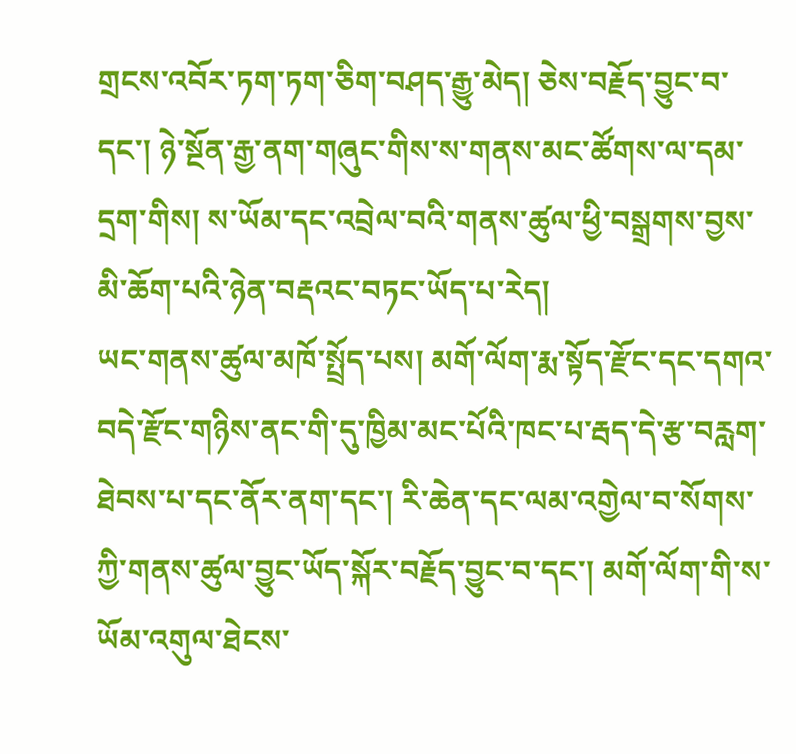གྲངས་འབོར་ཏག་ཏག་ཅིག་བཤད་རྒྱུ་མེད། ཅེས་བརྗོད་བྱུང་བ་དང་། ཉེ་སྔོན་རྒྱ་ནག་གཞུང་གིས་ས་གནས་མང་ཚོགས་ལ་དམ་དྲག་གིས། ས་ཡོམ་དང་འབྲེལ་བའི་གནས་ཚུལ་ཕྱི་བསྒྲགས་བྱས་མི་ཆོག་པའི་ཉེན་བརྡའང་བཏང་ཡོད་པ་རེད།
ཡང་གནས་ཚུལ་མཁོ་སྤྲོད་པས། མགོ་ལོག་རྨ་སྟོད་རྫོང་དང་དགའ་བདེ་རྫོང་གཉིས་ནང་གི་དུ་ཁྱིམ་མང་པོའི་ཁང་པ་རྦད་དེ་རྩ་བརླག་ཐེབས་པ་དང་ནོར་ནག་དང་། རི་ཆེན་དང་ལམ་འགྱེལ་བ་སོགས་ཀྱི་གནས་ཚུལ་བྱུང་ཡོད་སྐོར་བརྗོད་བྱུང་བ་དང་། མགོ་ལོག་གི་ས་ཡོམ་འགུལ་ཐེངས་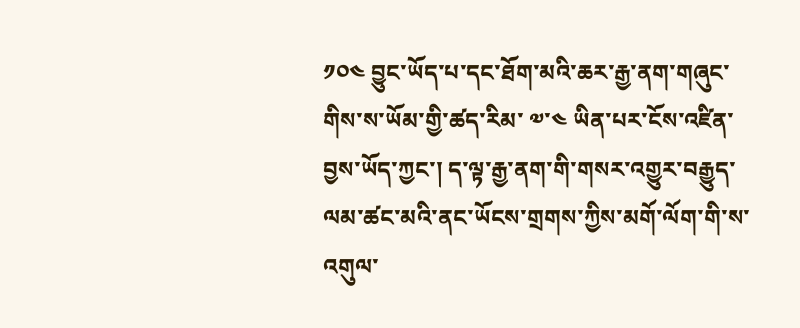༡༠༤ བྱུང་ཡོད་པ་དང་ཐོག་མའི་ཆར་རྒྱ་ནག་གཞུང་གིས་ས་ཡོམ་གྱི་ཚད་རིམ་ ༧་༤ ཡིན་པར་ངོས་འཛིན་བྱས་ཡོད་ཀྱང་། ད་ལྟ་རྒྱ་ནག་གི་གསར་འགྱུར་བརྒྱུད་ལམ་ཚང་མའི་ནང་ཡོངས་གྲགས་ཀྱིས་མགོ་ལོག་གི་ས་འགུལ་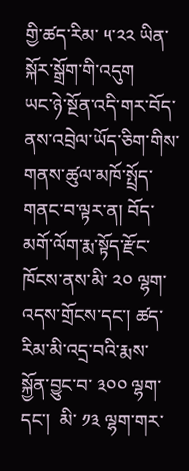གྱི་ཚད་རིམ་ ༥་༢༢ ཡིན་སྐོར་སྒྲོག་གི་འདུག
ཡང་ཉེ་སྔོན་འདི་གར་བོད་ནས་འབྲེལ་ཡོད་ཅིག་གིས་གནས་ཚུལ་མཁོ་སྤྲོད་གནང་བ་ལྟར་ན། བོད་མགོ་ལོག་རྨ་སྟོད་རྫོང་ཁོངས་ནས་མི་ ༢༠ ལྷག་འདས་གྲོངས་དང་། ཚད་རིམ་མི་འདྲ་བའི་རྨས་སྐྱོན་བྱུང་བ་ ༣༠༠ ལྷག་དང་།  མི་ ༡༣ ལྷག་གར་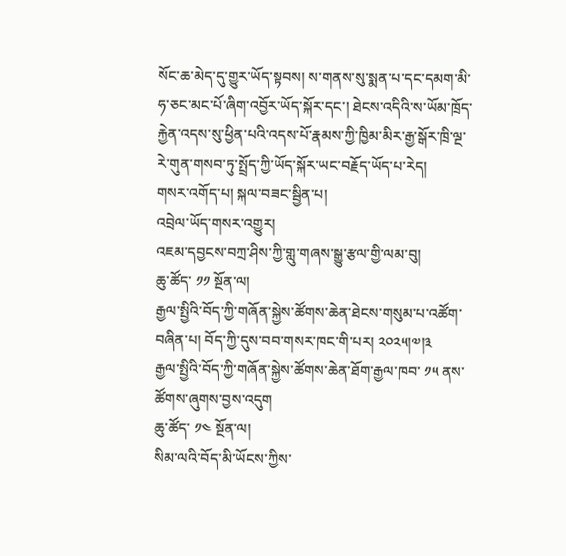སོང་ཆ་མེད་དུ་གྱུར་ཡོད་སྟབས། ས་གནས་སུ་སྨན་པ་དང་དམག་མི་ཧ་ཅང་མང་པོ་ཞིག་འབྱོར་ཡོད་སྐོར་དང་། ཐེངས་འདིའི་ས་ཡོམ་ཁྲོད་རྐྱེན་འདས་སུ་ཕྱིན་པའི་འདས་པོ་རྣམས་ཀྱི་ཁྱིམ་མིར་རྒྱ་སྒོར་ཁྲི་ལྔ་རེ་གུན་གསབ་ཏུ་སྤྲོད་ཀྱི་ཡོད་སྐོར་ཡང་བརྗོད་ཡོད་པ་རེད།
གསར་འགོད་པ། སྐལ་བཟང་སྦྱིན་པ།
འབྲེལ་ཡོད་གསར་འགྱུར།
འཇམ་དབྱངས་བཀྲ་ཤིས་ཀྱི་གླུ་གཞས་སྒྱུ་རྩལ་གྱི་ལམ་བུ།
ཆུ་ཚོད་ ༡༡ སྔོན་ལ།
རྒྱལ་སྤྱིའི་བོད་ཀྱི་གཞོན་སྐྱེས་ཚོགས་ཆེན་ཐེངས་གསུམ་པ་འཚོག་བཞིན་པ། བོད་ཀྱི་དུས་བབ་གསར་ཁང་གི་པར། ༢༠༢༥།༧།༣
རྒྱལ་སྤྱིའི་བོད་ཀྱི་གཞོན་སྐྱེས་ཚོགས་ཆེན་ཐོག་རྒྱལ་ཁབ་ ༡༥ ནས་ཚོགས་ཞུགས་བྱས་འདུག
ཆུ་ཚོད་ ༡༤ སྔོན་ལ།
སིམ་ལའི་བོད་མི་ཡོངས་ཀྱིས་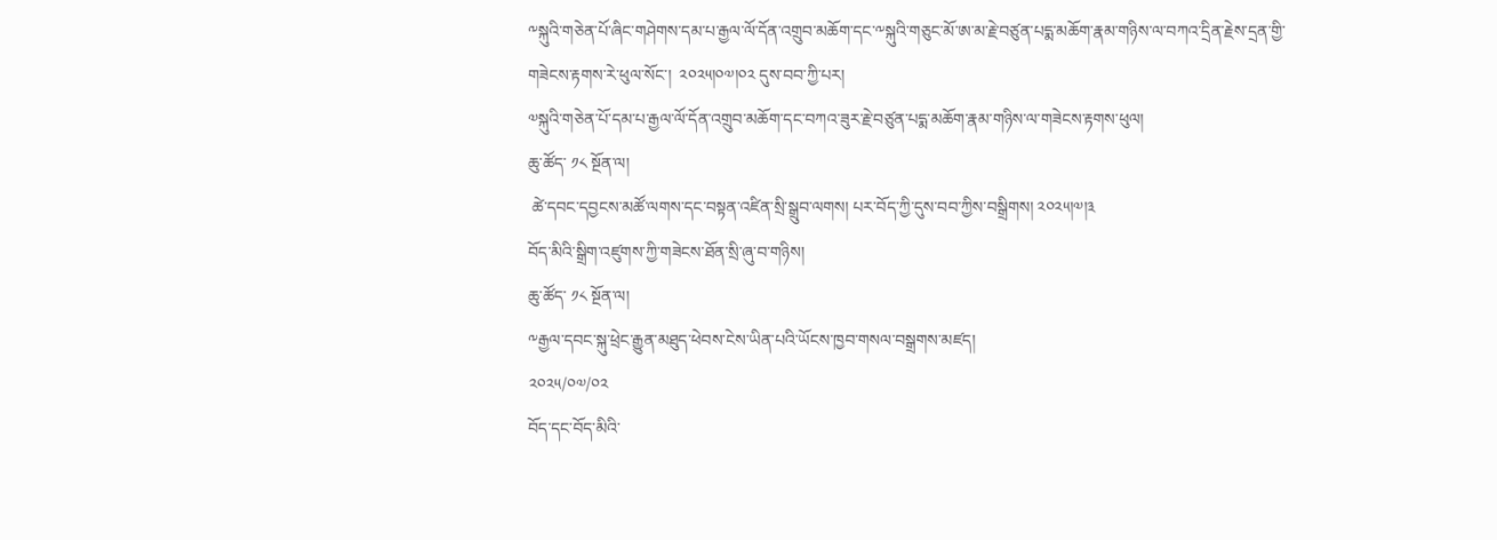༸སྐུའི་གཅེན་པོ་ཞིང་གཤེགས་དམ་པ་རྒྱལ་ལོ་དོན་འགྲུབ་མཆོག་དང་༸སྐུའི་གཅུང་མོ་ཨ་མ་རྗེ་བཙུན་པདྨ་མཆོག་རྣམ་གཉིས་ལ་བཀའ་དྲིན་རྗེས་དྲན་གྱི་གཟེངས་རྟགས་རེ་ཕུལ་སོང་།  ༢༠༢༥།༠༧།༠༢ དུས་བབ་ཀྱི་པར།
༧སྐུའི་གཅེན་པོ་དམ་པ་རྒྱལ་ལོ་དོན་འགྲུབ་མཆོག་དང་བཀའ་ཟུར་རྗེ་བཙུན་པདྨ་མཆོག་རྣམ་གཉིས་ལ་གཟེངས་རྟགས་ཕུལ།
ཆུ་ཚོད་ ༡༨ སྔོན་ལ།
 ཚེ་དབང་དབྱངས་མཚོ་ལགས་དང་བསྟན་འཛིན་སྲི་སྒྲུབ་ལགས། པར་བོད་ཀྱི་དུས་བབ་ཀྱིས་བསྒྲིགས། ༢༠༢༥།༧།༣
བོད་མིའི་སྒྲིག་འཛུགས་ཀྱི་གཟེངས་ཐོན་སྲི་ཞུ་བ་གཉིས།
ཆུ་ཚོད་ ༡༨ སྔོན་ལ།
༸རྒྱལ་དབང་སྐུ་ཕྲེང་རྒྱུན་མཐུད་ཕེབས་ངེས་ཡིན་པའི་ཡོངས་ཁྱབ་གསལ་བསྒྲགས་མཛད།
༢༠༢༥/༠༧/༠༢
བོད་དང་བོད་མིའི་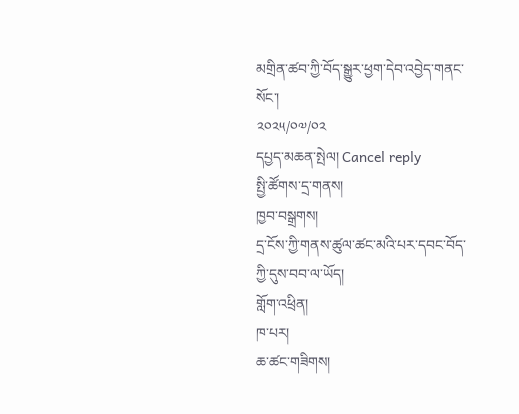མགྲིན་ཚབ་ཀྱི་བོད་སྒྱུར་ཕྱག་དེབ་འབྱེད་གནང་སོང་།
༢༠༢༥/༠༧/༠༢
དཔྱད་མཆན་སྤེལ། Cancel reply
སྤྱི་ཚོགས་དྲ་གནས།
ཁྱབ་བསྒྲགས།
དྲ་ངོས་ཀྱི་གནས་ཚུལ་ཚང་མའི་པར་དབང་བོད་ཀྱི་དུས་བབ་ལ་ཡོད།
གློག་འཕྲིན།
ཁ་པར།
ཆ་ཚང་གཟིགས།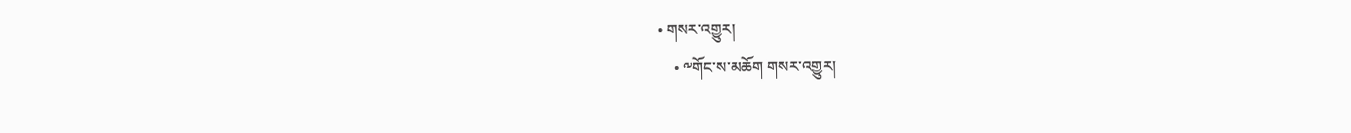• གསར་འགྱུར།
    • ༸གོང་ས་མཆོག གསར་འགྱུར།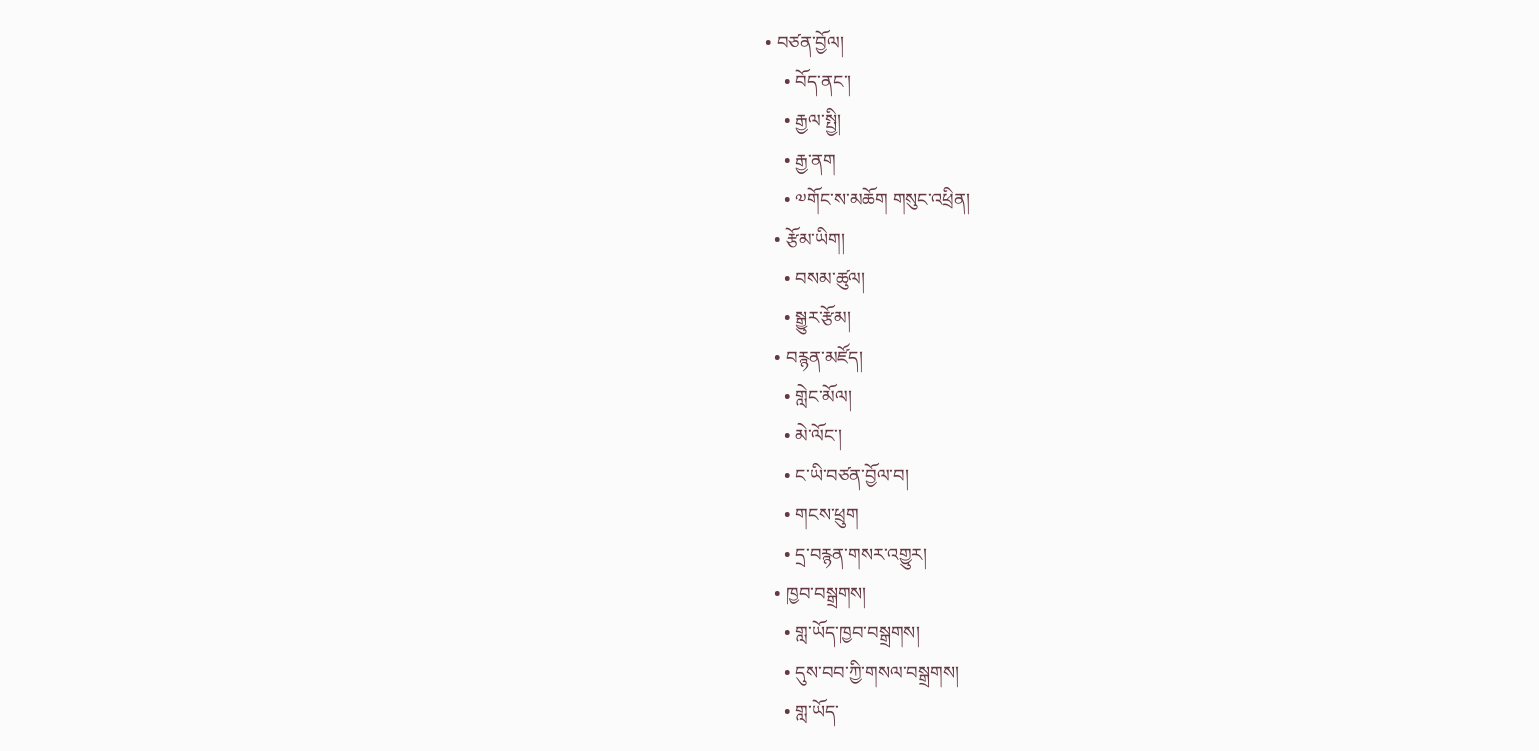• བཙན་བྱོལ།
    • བོད་ནང་།
    • རྒྱལ་སྤྱི།
    • རྒྱ་ནག
    • ༧གོང་ས་མཆོག གསུང་འཕྲིན།
  • རྩོམ་ཡིག།
    • བསམ་ཚུལ།
    • སྒྱུར་རྩོམ།
  • བརྙན་མཛོད།
    • གླེང་མོལ།
    • མེ་ལོང་།
    • ང་ཡི་བཙན་བྱོལ་བ།
    • གངས་ཕྲུག
    • དྲ་བརྙན་གསར་འགྱུར།
  • ཁྱབ་བསྒྲགས།
    • གླ་ཡོད་ཁྱབ་བསྒྲགས།
    • དུས་བབ་ཀྱི་གསལ་བསྒྲགས།
    • གླ་ཡོད་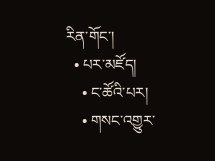རིན་གོང་།
  • པར་མཛོད།
    • ང་ཚོའི་པར།
    • གསང་འགྱུར་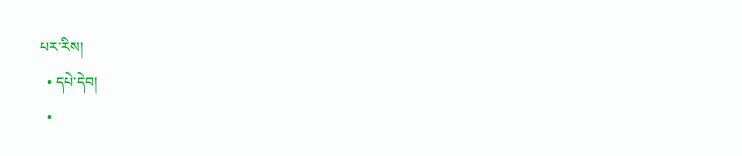པར་རིས།
  • དཔེ་དེབ།
  •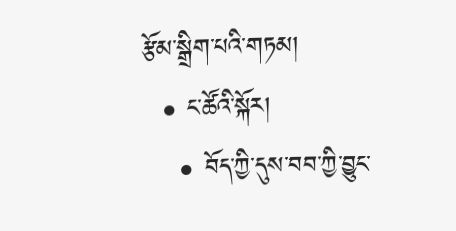རྩོམ་སྒྲིག་པའི་གཏམ།
  • ང་ཚོའི་སྐོར།
    • བོད་ཀྱི་དུས་བབ་ཀྱི་བྱུང་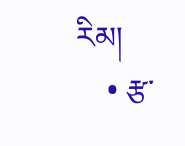རིམ།
    • རྩ་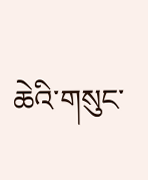ཆེའི་གསུང་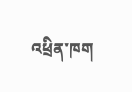འཕྲིན་ཁག